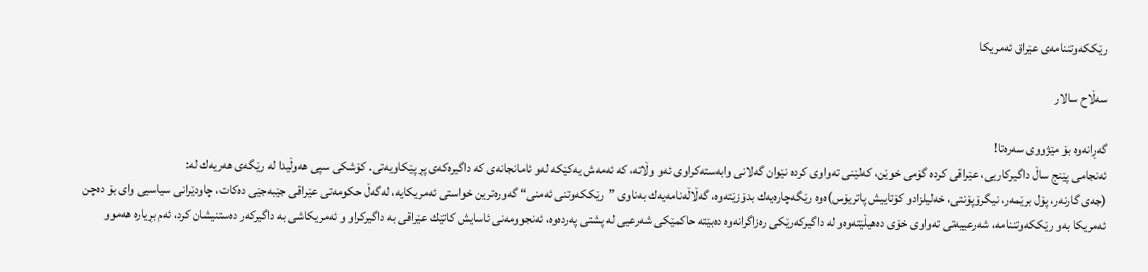رێككه‌وتننامه‌ی‌ عێراق ئه‌مریكا

سه‌ڵاح سالار

گه‌ڕانه‌وه‌ بۆ مێژووی‌ سه‌ره‌تا!
ئه‌نجامی‌ پێنج ساڵ‌ داگیركاریی، عێراقی‌ كرده‌ گۆمی‌ خوێن، كه‌لێنی‌ ته‌واوی‌ كرده‌ نێوان گه‌لانی‌ وابه‌سته‌كراوی ئه‌و وڵاته‌، كه‌ ئه‌مه‌ش یه‌كێكه‌ له‌و ئامانجانه‌ی‌ كه‌ داگیره‌كه‌ی‌ پڕ پێكاویه‌تی‌. كۆشكی‌ سپی هه‌وڵیدا له‌ رێگه‌ی‌ هه‌ریه‌ك له‌:
(جه‌ی‌ گارنه‌ر، پۆل برێمه‌ر، نیگرۆپۆنتی‌، خه‌لیلزادو كۆتاییش پاتریۆس)ه‌وه‌ رێگه‌چاره‌یه‌ك بدۆزێته‌وه‌، گه‌ڵاڵه‌نامه‌یه‌ك به‌ناوی‌ ”رێككه‌وتنی‌ ئه‌منی‌“ گه‌وره‌ترین خواستی‌ ئه‌مریكایه‌، له‌گه‌ڵ‌ حكومه‌تی‌ عێراقی‌ جێبه‌جێی ده‌كات، چاودێرانی‌ سیاسیی وای‌ بۆ ده‌چن ئه‌مریكا به‌و رێككه‌وتننامه‌، شه‌رعییه‌تی‌ ته‌واوی‌ خۆی‌ ده‌هیڵێته‌وه‌و له‌ داگیركه‌رێكی‌ ره‌زاگرانه‌وه‌ ده‌بێته‌ حاكمێكی‌ شه‌رعیی‌ له‌ پشتی‌ په‌رده‌وه‌، ئه‌نجوومه‌نی‌ ئاسایش كاتێك عێراقی‌ به‌ داگیركراو و ئه‌مریكاشی‌ به‌ داگیركه‌ر ده‌ستنیشان كرد، ئه‌م بڕیاره‌ هه‌موو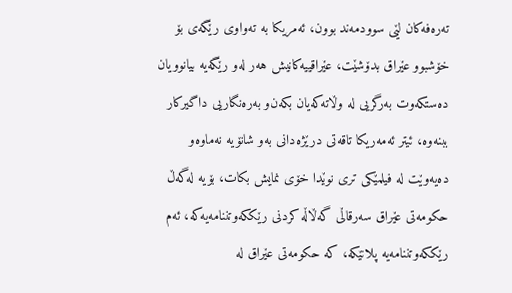ته‌ره‌فه‌كان لێی سوودمه‌ند بوون، ئه‌مریكا به‌ ته‌واوی‌ رێگه‌ی‌ بۆ خۆشبوو عێراق بدۆشێت، عێراقییه‌كانیش هه‌ر له‌و رێگه‌یه‌ بیانوویان ده‌ستكه‌وت به‌رگریی‌ له‌ وڵاته‌كه‌یان بكه‌ن‌و به‌ره‌نگاریی داگیركار ببنه‌وه‌، ئیتر ئه‌مه‌ریكا تاقه‌تی‌ درێژه‌دانی‌ به‌و شانۆیه‌ نه‌ماوه‌و ده‌یه‌وێت له‌ فیلمێكی‌ تری‌ نوێدا خۆی‌ نمایش بكات، بۆیه‌ له‌گه‌ڵ‌ حكومه‌تی‌ عێراق سه‌رقاڵی‌ گه‌ڵاڵه‌ كردنی‌ رێككه‌وتننامه‌یه‌كه‌، ئه‌م رێككه‌وتننامه‌یه‌ پلانێكه‌، كه‌ حكومه‌تی عێراق له‌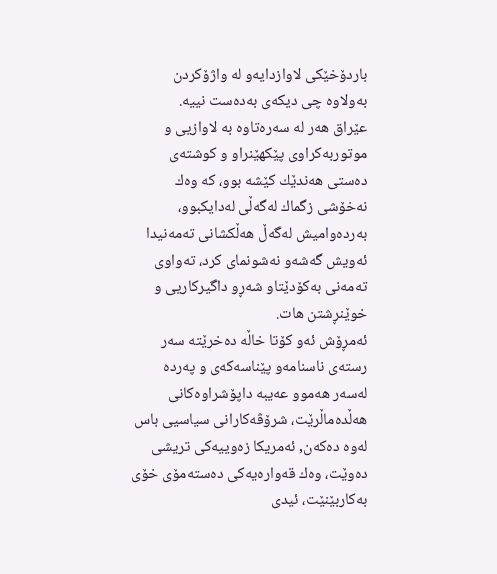باردۆخێكی‌ لاوازدایه‌و له‌ واژۆكردن به‌ولاوه‌ چی دیكه‌ی‌ به‌ده‌ست نییه‌.
عێراق هه‌ر له‌ سه‌ره‌تاوه‌ به‌ لاوازیی‌ ‌و موتوربه‌كراوی‌ پێكهێنراو و كوشته‌ی‌ ده‌ستی‌ هه‌ندێك كێشه‌ بوو، كه‌ وه‌ك نه‌خۆشی زگماك له‌گه‌ڵی‌ له‌دایكبوو، به‌رده‌وامیش له‌گه‌ڵ‌ هه‌ڵكشانی‌ ته‌مه‌نیدا ئه‌ویش گه‌شه‌و نه‌شونمای‌ كرد، ته‌واوی‌ ته‌مه‌نی‌ به‌كۆدێتاو شه‌ڕو داگیركاریی‌ ‌و خوێنڕشتن هات.
ئه‌مڕۆش ئه‌و كۆتا خاڵه‌ ده‌خرێته‌ سه‌ر رسته‌ی‌ ناسنامه‌و پێناسه‌كه‌ی‌ ‌و په‌رده‌ له‌سه‌ر هه‌موو عه‌یبه‌ داپۆشراوه‌كانی‌ هه‌ڵده‌ماڵرێت، شرۆڤه‌كارانی‌ سیاسیی باس له‌وه‌ ده‌كه‌ن, ئه‌مریكا زه‌وییه‌كی‌ تریشی ده‌وێت، وه‌ك قه‌واره‌یه‌كی‌ ده‌سته‌مۆی‌ خۆی‌ به‌كاربێنێت، ئیدی‌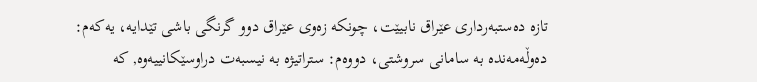تازه‌ ده‌ستبه‌رداری‌ عێراق نابیێت، چونكه‌ زه‌وی‌ عێراق دوو گرنگی‌ باشی تێدایه‌، یه‌كه‌م:
ده‌وڵه‌مه‌نده‌ به‌ سامانی‌ سروشتی‌، دووه‌م: ستراتیژه‌ به‌ نیسبه‌ت دراوسێكانییه‌وه‌, كه‌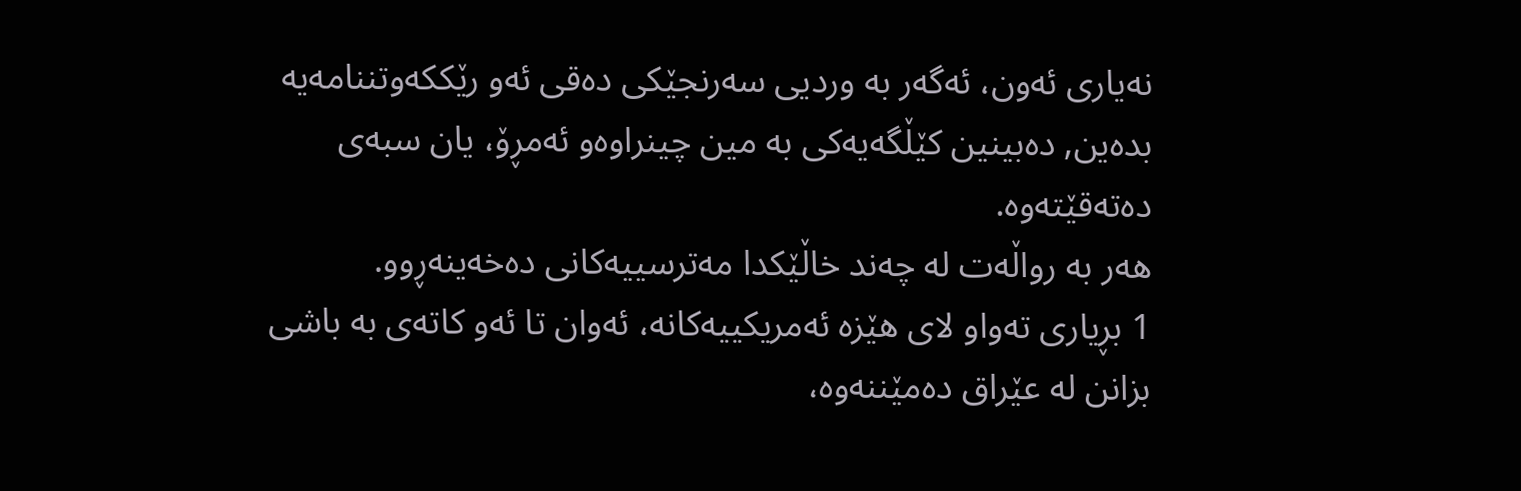نه‌یاری‌ ئه‌ون، ئه‌گه‌ر به‌ وردیی‌ سه‌رنجێكی‌ ده‌قی ئه‌و رێككه‌وتننامه‌یه‌ بده‌ین, ده‌بینین كێڵگه‌یه‌كی‌ به‌ مین چینراوه‌و ئه‌مڕۆ، یان سبه‌ی‌ ده‌ته‌قێته‌وه‌.
هه‌ر به‌ رواڵه‌ت له‌ چه‌ند خاڵێكدا مه‌ترسییه‌كانی‌ ده‌خه‌ینه‌ڕوو.
1 بڕیاری‌ ته‌واو لای‌ هێزه‌ ئه‌مریكییه‌كانه‌، ئه‌وان تا ئه‌و كاته‌ی‌ به‌ باشی بزانن له‌ عێراق ده‌مێننه‌وه‌،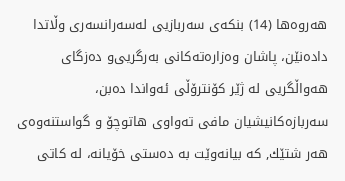هه‌روه‌ها (14) بنكه‌ی‌ سه‌ربازیی‌ له‌سه‌رانسه‌ری‌ وڵاتدا داده‌نێن، پاشان وه‌زاره‌ته‌كانی‌ به‌رگریی‌و ده‌زگای‌ هه‌واڵگریی‌ له‌ ژێر كۆنترۆڵی‌ ئه‌واندا ده‌بن، سه‌ربازه‌كانیشیان مافی ته‌واوی‌ هاتوچۆ ‌و گواستنه‌وه‌ی‌ هه‌ر شتێك, كه‌ بیانه‌وێت به‌ ده‌ستی‌ خۆیانه‌، له‌ كاتی‌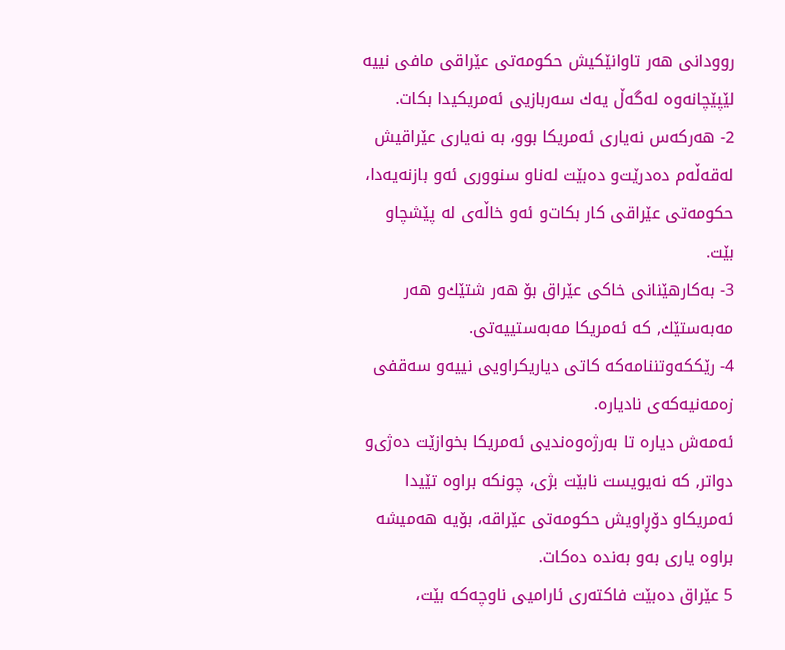روودانی‌ هه‌ر تاوانێكیش حكومه‌تی عێراقی مافی نییه‌ لێپێچانه‌وه‌ له‌گه‌ڵ‌ یه‌ك سه‌ربازیی ئه‌مریكیدا بكات.
2- هه‌ركه‌س نه‌یاری ئه‌مریكا بوو، به‌ نه‌یاری‌ عێراقیش له‌قه‌ڵه‌م ده‌درێت‌و ده‌بێت له‌ناو سنووری ئه‌و بازنه‌یه‌دا، حكومه‌تی عێراقی كار بكات‌و ئه‌و خاڵه‌ی‌ له‌ پێشچاو بێت.
3- به‌كارهێنانی خاكی عێراق بۆ هه‌ر شتێك‌و هه‌ر مه‌به‌ستێك, كه‌ ئه‌مریكا مه‌به‌ستییه‌تی.
4- رێككه‌وتننامه‌كه‌ كاتی دیاریكراویی نییه‌‌و سه‌قفی زه‌مه‌نیه‌كه‌ی‌ نادیاره‌.
ئه‌مه‌ش دیاره‌ تا به‌رژه‌وه‌ندیی ئه‌مریكا بخوازێت ده‌ژی‌و دواتر, كه‌ نه‌یویست نابێت بژی، چونكه‌ براوه‌ تێیدا ئه‌مریكا‌و دۆڕاویش حكومه‌تی‌ عێراقه‌، بۆیه‌ هه‌میشه‌ براوه‌ یاری‌ به‌و به‌نده‌ ده‌كات.
5 عێراق ده‌بێت فاكته‌ری‌ ئارامیی‌ ناوچه‌كه‌ بێت،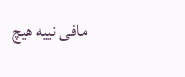مافی‌ نییه‌ هیچ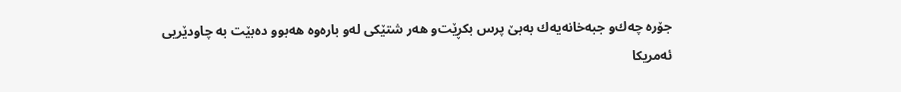جۆره‌ چه‌ك‌و جبه‌خانه‌یه‌ك به‌بێ پرس بكڕێت‌و هه‌ر شتێكی‌ له‌و باره‌وه‌ هه‌بوو ده‌بێت به‌ چاودێریی‌ ئه‌مریكا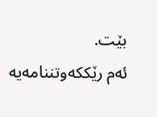بێت.
ئه‌م رێككه‌وتننامه‌یه‌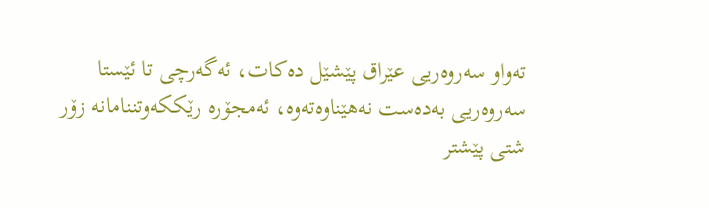ته‌واو سه‌روه‌ریی‌ عێراق پێشێل ده‌كات، ئه‌گه‌رچی‌ تا ئێستا سه‌روه‌ریی‌ به‌ده‌ست نه‌هێناوه‌ته‌وه‌، ئه‌مجۆره‌ رێككه‌وتننامانه‌ زۆر شتی‌ پێشتر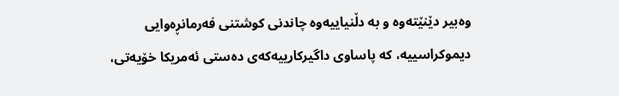وه‌بیر دێنێته‌وه‌ و به‌ دڵنیاییه‌وه‌ چاندنی‌ كوشتنی‌ فه‌رمانڕه‌وایی‌ دیموكراسییه‌، كه‌ پاساوی‌ داگیركارییه‌كه‌ی‌ ده‌ستی‌ ئه‌مریكا خۆیه‌تی‌،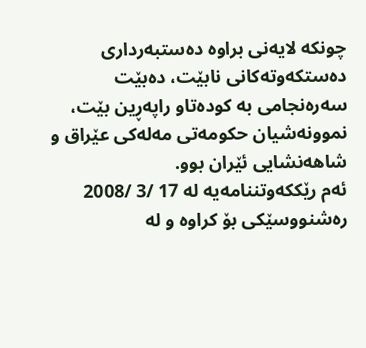چونكه‌ لایه‌نی‌ براوه‌ ده‌ستبه‌رداری‌ ده‌ستكه‌وته‌كانی‌ نابێت، ده‌بێت سه‌ره‌نجامی‌ به‌ كوده‌تاو راپه‌ڕین بێت، نموونه‌شیان حكومه‌تی‌ مه‌له‌كی‌ عێراق ‌و شاهه‌نشایی‌ ئێران بوو.
ئه‌م رێككه‌وتننامه‌یه‌ له‌ 17 /3 /2008 ره‌شنووسێكی‌ بۆ كراوه‌ و له‌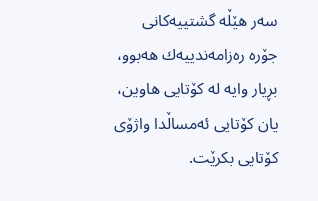سه‌ر هێڵه‌ گشتییه‌كانی‌ جۆره‌ ره‌زامه‌ندییه‌ك هه‌بوو، بڕیار وایه‌ له‌ كۆتایی‌ هاوین، یان كۆتایی‌ ئه‌مساڵدا واژۆی‌ كۆتایی‌ بكرێت.